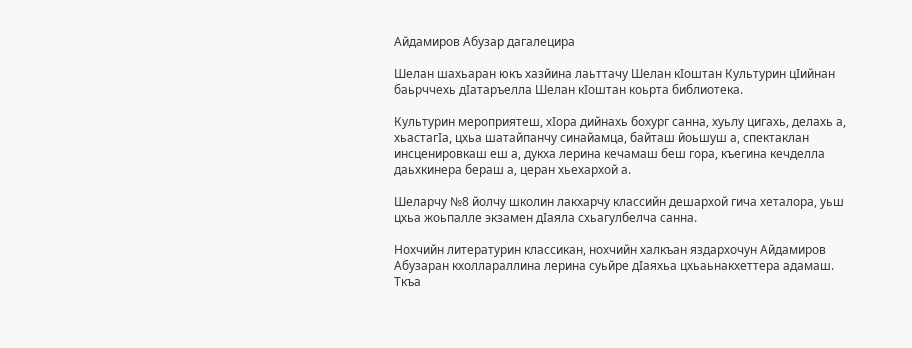Айдамиров Абузар дагалецира

Шелан шахьаран юкъ хазйина лаьттачу Шелан кIоштан Культурин цIийнан баьрччехь дIатаръелла Шелан кIоштан коьрта библиотека.

Культурин мероприятеш, хIора дийнахь бохург санна, хуьлу цигахь, делахь а, хьастагIа, цхьа шатайпанчу синайамца, байташ йоьшуш а, спектаклан инсценировкаш еш а, дукха лерина кечамаш беш гора, къегина кечделла даьхкинера бераш а, церан хьехархой а.

Шеларчу №8 йолчу школин лакхарчу классийн дешархой гича хеталора, уьш цхьа жоьпалле экзамен дIаяла схьагулбелча санна.

Нохчийн литературин классикан, нохчийн халкъан яздархочун Айдамиров Абузаран кхоллараллина лерина суьйре дIаяхьа цхьаьнакхеттера адамаш. Ткъа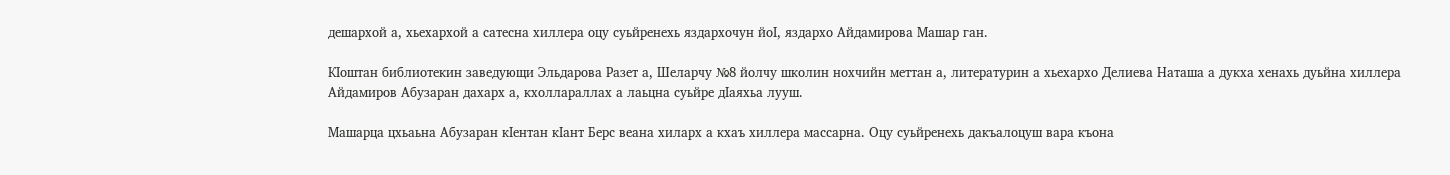дешархой а, хьехархой а сатесна хиллера оцу суьйренехь яздархочун йоI, яздархо Айдамирова Машар ган.

КIоштан библиотекин заведующи Эльдарова Разет а, Шеларчу №8 йолчу школин нохчийн меттан а, литературин а хьехархо Делиева Наташа а дукха хенахь дуьйна хиллера Айдамиров Абузаран дахарх а, кхоллараллах а лаьцна суьйре дIаяхьа лууш.

Машарца цхьаьна Абузаран кIентан кIант Берс веана хиларх а кхаъ хиллера массарна. Оцу суьйренехь дакъалоцуш вара къона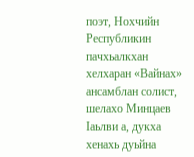поэт, Нохчийн Республикин пачхьалкхан хелхаран «Вайнах» ансамблан солист, шелахо Минцаев Iаьлви а, дукха хенахь дуьйна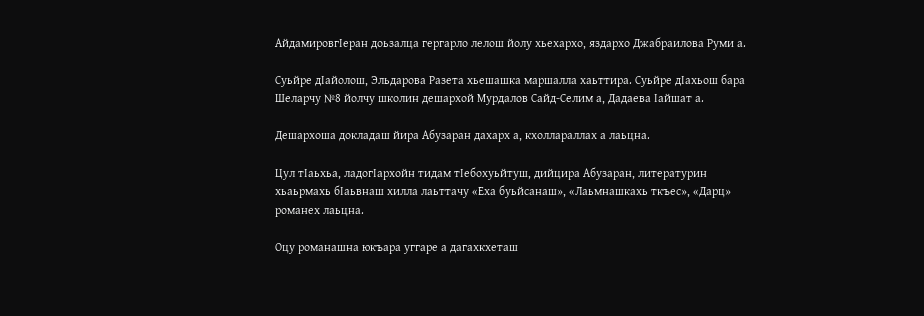АйдамировгIеран доьзалца гергарло лелош йолу хьехархо, яздархо Джабраилова Руми а.

Суьйре дIайолош, Эльдарова Разета хьешашка маршалла хаьттира. Суьйре дIахьош бара Шеларчу №8 йолчу школин дешархой Мурдалов Сайд-Селим а, Дадаева Iайшат а.

Дешархоша докладаш йира Абузаран дахарх а, кхоллараллах а лаьцна.

Цул тIаьхьа, ладогIархойн тидам тIебохуьйтуш, дийцира Абузаран, литературин хьаьрмахь бIаьвнаш хилла лаьттачу «Еха буьйсанаш», «Лаьмнашкахь ткъес», «Дарц» романех лаьцна.

Оцу романашна юкъара уггаре а дагахкхеташ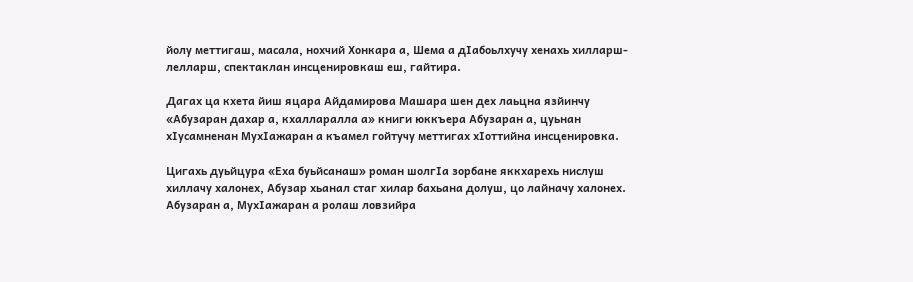йолу меттигаш, масала, нохчий Хонкара а, Шема а дIабоьлхучу хенахь хилларш-лелларш, спектаклан инсценировкаш еш, гайтира.

Дагах ца кхета йиш яцара Айдамирова Машара шен дех лаьцна язйинчу «Абузаран дахар а, кхалларалла а» книги юккъера Абузаран а, цуьнан хIусамненан МухIажаран а къамел гойтучу меттигах хIоттийна инсценировка.

Цигахь дуьйцура «Еха буьйсанаш» роман шолгIа зорбане яккхарехь нислуш хиллачу халонех, Абузар хьанал стаг хилар бахьана долуш, цо лайначу халонех. Абузаран а, МухIажаран а ролаш ловзийра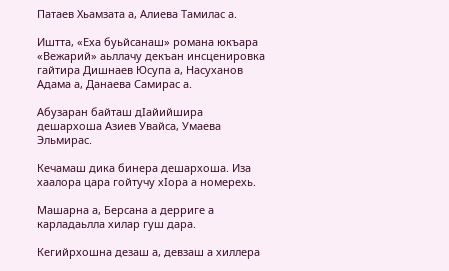Патаев Хьамзата а, Алиева Тамилас а.

Иштта, «Еха буьйсанаш» романа юкъара «Вежарий» аьллачу декъан инсценировка гайтира Дишнаев Юсупа а, Насуханов Адама а, Данаева Самирас а.

Абузаран байташ дIайийшира дешархоша Азиев Увайса, Умаева Эльмирас.

Кечамаш дика бинера дешархоша. Иза хаалора цара гойтучу хIора а номерехь.

Машарна а, Берсана а дерриге а карладаьлла хилар гуш дара.

Кегийрхошна дезаш а, девзаш а хиллера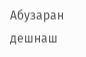Абузаран дешнаш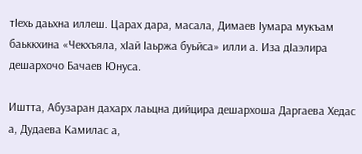тIехь даьхна иллеш. Царах дара, масала, Димаев Iумара мукъам баьккхина «Чекхъяла, хIай Iаьржа буьйса» илли а. Иза дIаэлира дешархочо Бачаев Юнуса.

Иштта, Абузаран дахарх лаьцна дийцира дешархоша Даргаева Хедас а, Дудаева Камилас а,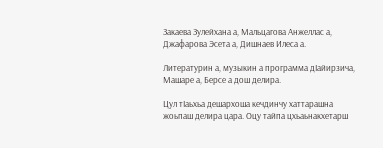Закаева Зулейхана а, Мальцагова Анжеллас а, Джафарова Эсета а, Дишнаев Илеса а.

Литературин а, музыкин а программа дIайирзича, Машаре а, Берсе а дош делира.

Цул тIаьхьа дешархоша кечдинчу хаттарашна жоьпаш делира цара. Оцу тайпа цхьаьнакхетарш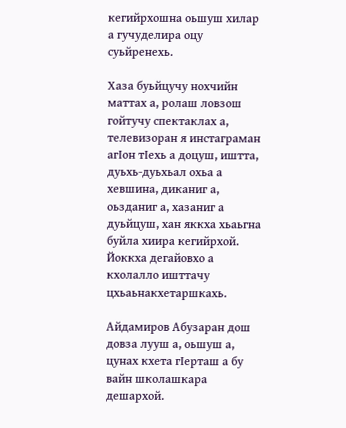кегийрхошна оьшуш хилар а гучуделира оцу суьйренехь.

Хаза буьйцучу нохчийн маттах а, ролаш ловзош гойтучу спектаклах а, телевизоран я инстаграман агIон тIехь а доцуш, иштта, дуьхь-дуьхьал охьа а хевшина, диканиг а, оьзданиг а, хазаниг а дуьйцуш, хан яккха хьаьгна буйла хиира кегийрхой. Йоккха дегайовхо а кхолалло ишттачу цхьаьнакхетаршкахь.

Айдамиров Абузаран дош довза лууш а, оьшуш а, цунах кхета гIерташ а бу вайн школашкара дешархой.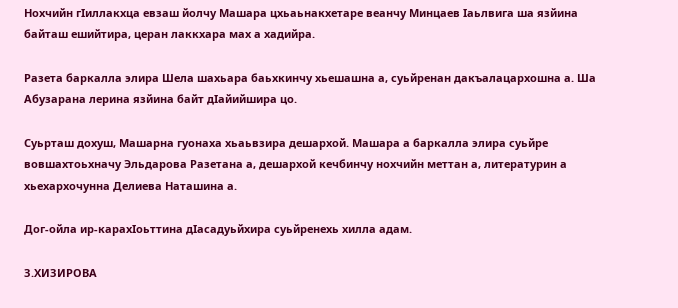Нохчийн гIиллакхца евзаш йолчу Машара цхьаьнакхетаре веанчу Минцаев Iаьлвига ша язйина байташ ешийтира, церан лаккхара мах а хадийра.

Разета баркалла элира Шела шахьара баьхкинчу хьешашна а, суьйренан дакъалацархошна а. Ша Абузарана лерина язйина байт дIайийшира цо.

Суьрташ дохуш, Машарна гуонаха хьаьвзира дешархой. Машара а баркалла элира суьйре вовшахтоьхначу Эльдарова Разетана а, дешархой кечбинчу нохчийн меттан а, литературин а хьехархочунна Делиева Наташина а.

Дог-ойла ир-карахIоьттина дIасадуьйхира суьйренехь хилла адам.

З.ХИЗИРОВА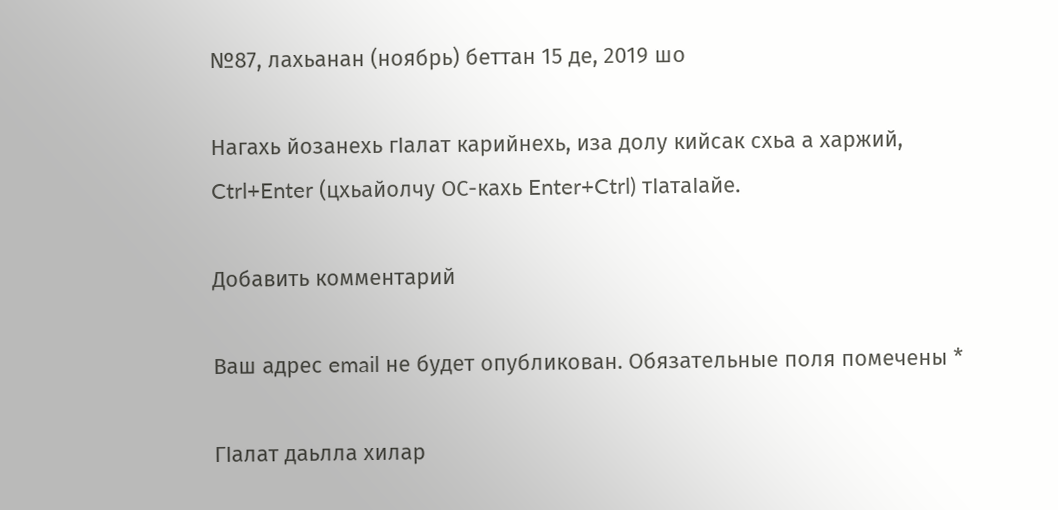№87, лахьанан (ноябрь) беттан 15 де, 2019 шо

Нагахь йозанехь гIалат карийнехь, иза долу кийсак схьа а харжий, Ctrl+Enter (цхьайолчу ОС-кахь Enter+Ctrl) тIатаIайе.

Добавить комментарий

Ваш адрес email не будет опубликован. Обязательные поля помечены *

ГIалат даьлла хилар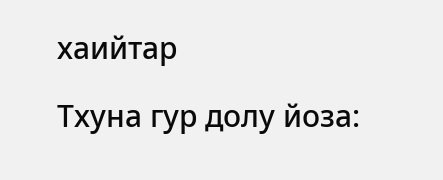хаийтар

Тхуна гур долу йоза: